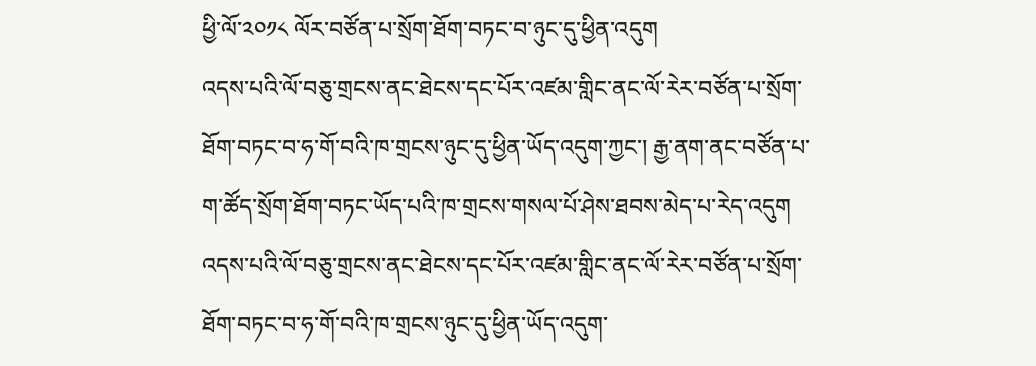ཕྱི་ལོ་༢༠༡༨ ལོར་བཙོན་པ་སྲོག་ཐོག་བཏང་བ་ཉུང་དུ་ཕྱིན་འདུག
འདས་པའི་ལོ་བཅུ་གྲངས་ནང་ཐེངས་དང་པོར་འཛམ་གླིང་ནང་ལོ་རེར་བཙོན་པ་སྲོག་ཐོག་བཏང་བ་ཧ་གོ་བའི་ཁ་གྲངས་ཉུང་དུ་ཕྱིན་ཡོད་འདུག་ཀྱང་། རྒྱ་ནག་ནང་བཙོན་པ་ག་ཚོད་སྲོག་ཐོག་བཏང་ཡོད་པའི་ཁ་གྲངས་གསལ་པོ་ཤེས་ཐབས་མེད་པ་རེད་འདུག
འདས་པའི་ལོ་བཅུ་གྲངས་ནང་ཐེངས་དང་པོར་འཛམ་གླིང་ནང་ལོ་རེར་བཙོན་པ་སྲོག་ཐོག་བཏང་བ་ཧ་གོ་བའི་ཁ་གྲངས་ཉུང་དུ་ཕྱིན་ཡོད་འདུག་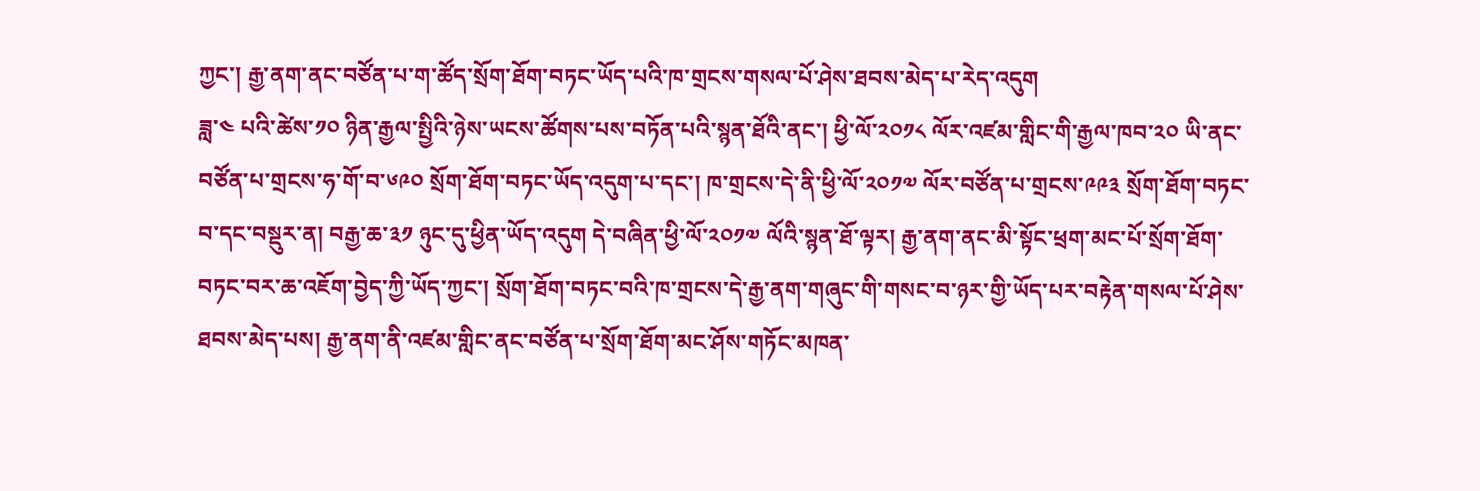ཀྱང་། རྒྱ་ནག་ནང་བཙོན་པ་ག་ཚོད་སྲོག་ཐོག་བཏང་ཡོད་པའི་ཁ་གྲངས་གསལ་པོ་ཤེས་ཐབས་མེད་པ་རེད་འདུག
ཟླ་༤ པའི་ཚེས་༡༠ ཉིན་རྒྱལ་སྤྱིའི་ཉེས་ཡངས་ཚོགས་པས་བཏོན་པའི་སྙན་ཐོའི་ནང་། ཕྱི་ལོ་༢༠༡༨ ལོར་འཛམ་གླིང་གི་རྒྱལ་ཁབ་༢༠ ཡི་ནང་བཙོན་པ་གྲངས་ཧ་གོ་བ་༦༩༠ སྲོག་ཐོག་བཏང་ཡོད་འདུག་པ་དང་། ཁ་གྲངས་དེ་ནི་ཕྱི་ལོ་༢༠༡༧ ལོར་བཙོན་པ་གྲངས་༩༩༣ སྲོག་ཐོག་བཏང་བ་དང་བསྡུར་ན། བརྒྱ་ཆ་༣༡ ཉུང་དུ་ཕྱིན་ཡོད་འདུག དེ་བཞིན་ཕྱི་ལོ་༢༠༡༧ ལོའི་སྙན་ཐོ་ལྟར། རྒྱ་ནག་ནང་མི་སྟོང་ཕྲག་མང་པོ་སྲོག་ཐོག་བཏང་བར་ཆ་འཇོག་བྱེད་ཀྱི་ཡོད་ཀྱང་། སྲོག་ཐོག་བཏང་བའི་ཁ་གྲངས་དེ་རྒྱ་ནག་གཞུང་གི་གསང་བ་ཉར་གྱི་ཡོད་པར་བརྟེན་གསལ་པོ་ཤེས་ཐབས་མེད་པས། རྒྱ་ནག་ནི་འཛམ་གླིང་ནང་བཙོན་པ་སྲོག་ཐོག་མང་ཤོས་གཏོང་མཁན་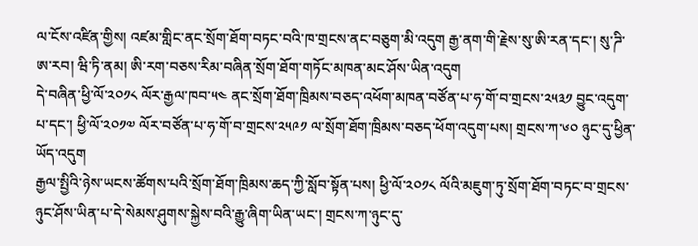ལ་ངོས་འཛིན་གྱིས། འཛམ་གླིང་ནང་སྲོག་ཐོག་བཏང་བའི་ཁ་གྲངས་ནང་བཅུག་མི་འདུག རྒྱ་ནག་གི་རྗེས་སུ་ཨི་རན་དང་། སུ་ཌི་ཨ་རབ། ཝི་ཏི་ནམ། ཨི་རག་བཅས་རིམ་བཞིན་སྲོག་ཐོག་གཏོང་མཁན་མང་ཤོས་ཡིན་འདུག
དེ་བཞིན་ཕྱི་ལོ་༢༠༡༨ ལོར་རྒྱལ་ཁབ་༥༤ ནང་སྲོག་ཐོག་ཁྲིམས་བཅད་འཕོག་མཁན་བཙོན་པ་ཧ་གོ་བ་གྲངས་༢༥༣༡ བྱུང་འདུག་པ་དང་། ཕྱི་ལོ་༢༠༡༧ ལོར་བཙོན་པ་ཧ་གོ་བ་གྲངས་༢༥༩༡ ལ་སྲོག་ཐོག་ཁྲིམས་བཅད་ཕོག་འདུག་པས། གྲངས་ཀ་༦༠ ཉུང་དུ་ཕྱིན་ཡོད་འདུག
རྒྱལ་སྤྱིའི་ཉེས་ཡངས་ཚོགས་པའི་སྲོག་ཐོག་ཁྲིམས་ཆད་ཀྱི་སློབ་སྟོན་པས། ཕྱི་ལོ་༢༠༡༨ ལོའི་མཇུག་ཏུ་སྲོག་ཐོག་བཏང་བ་གྲངས་ཉུང་ཤོས་ཡིན་པ་དེ་སེམས་ཤུགས་སྐྱེས་བའི་རྒྱུ་ཞིག་ཡིན་ཡང་། གྲངས་ཀ་ཉུང་དུ་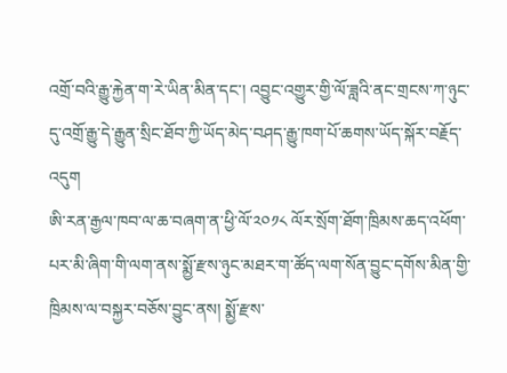འགྲོ་བའི་རྒྱུ་རྐྱེན་ག་རེ་ཡིན་མིན་དང་། འབྱུང་འགྱུར་གྱི་ལོ་ཟླའི་ནང་གྲངས་ཀ་ཉུང་དུ་འགྲོ་རྒྱུ་དེ་རྒྱུན་སྲིང་ཐོབ་ཀྱི་ཡོད་མེད་བཤད་རྒྱུ་ཁག་པོ་ཆགས་ཡོད་སྐོར་བརྗོད་འདུག
ཨི་རན་རྒྱལ་ཁབ་ལ་ཆ་བཞག་ན་ཕྱི་ལོ་༢༠༡༨ ལོར་སྲོག་ཐོག་ཁྲིམས་ཆད་འཕོག་པར་མི་ཞིག་གི་ལག་ནས་སྨྱོ་རྫས་ཉུང་མཐར་ག་ཚོད་ལག་སོན་བྱུང་དགོས་མིན་གྱི་ཁྲིམས་ལ་བསྐྱར་བཅོས་བྱུང་ནས། སྨྱོ་རྫས་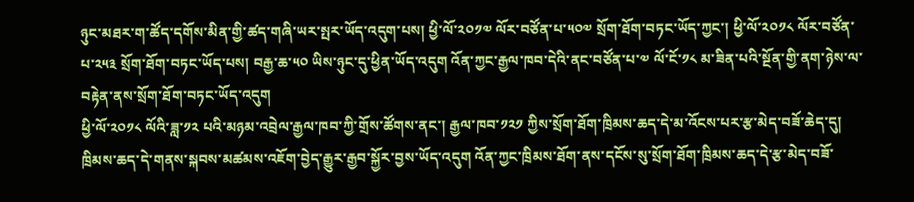ཉུང་མཐར་ག་ཚོད་དགོས་མིན་གྱི་ཚད་གཞི་ཡར་སྤར་ཡོད་འདུག་པས། ཕྱི་ལོ་༢༠༡༧ ལོར་བཙོན་པ་༥༠༧ སྲོག་ཐོག་བཏང་ཡོད་ཀྱང་། ཕྱི་ལོ་༢༠༡༨ ལོར་བཙོན་པ་༢༥༣ སྲོག་ཐོག་བཏང་ཡོད་པས། བརྒྱ་ཆ་༥༠ ཡིས་ཉུང་དུ་ཕྱིན་ཡོད་འདུག འོན་ཀྱང་རྒྱལ་ཁབ་དེའི་ནང་བཙོན་པ་༧ ལོ་ངོ་༡༨ མ་ཟིན་པའི་སྔོན་གྱི་ནག་ཉེས་ལ་བརྟེན་ནས་སྲོག་ཐོག་བཏང་ཡོད་འདུག
ཕྱི་ལོ་༢༠༡༨ ལོའི་ཟླ་༡༢ པའི་མཉམ་འབྲེལ་རྒྱལ་ཁབ་ཀྱི་གྲོས་ཚོགས་ནང་། རྒྱལ་ཁབ་༡༢༡ ཀྱིས་སྲོག་ཐོག་ཁྲིམས་ཆད་དེ་མ་འོངས་པར་རྩ་མེད་བཟོ་ཆེད་དུ། ཁྲིམས་ཆད་དེ་གནས་སྐབས་མཚམས་འཇོག་བྱེད་རྒྱུར་རྒྱབ་སྐྱོར་བྱས་ཡོད་འདུག འོན་ཀྱང་ཁྲིམས་ཐོག་ནས་དངོས་སུ་སྲོག་ཐོག་ཁྲིམས་ཆད་དེ་རྩ་མེད་བཟོ་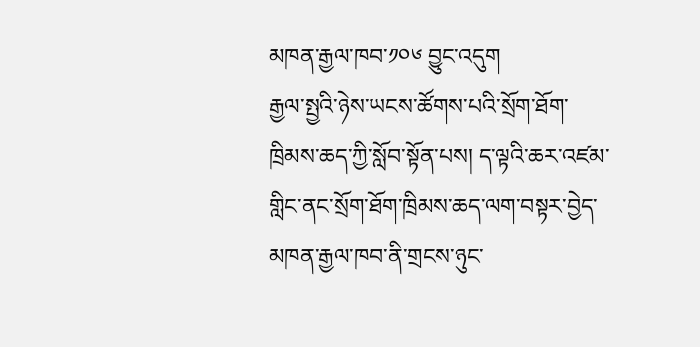མཁན་རྒྱལ་ཁབ་༡༠༦ བྱུང་འདུག
རྒྱལ་སྤྱའི་ཉེས་ཡངས་ཚོགས་པའི་སྲོག་ཐོག་ཁྲིམས་ཆད་ཀྱི་སློབ་སྟོན་པས། ད་ལྟའི་ཆར་འཛམ་གླིང་ནང་སྲོག་ཐོག་ཁྲིམས་ཆད་ལག་བསྟར་བྱེད་མཁན་རྒྱལ་ཁབ་ནི་གྲངས་ཉུང་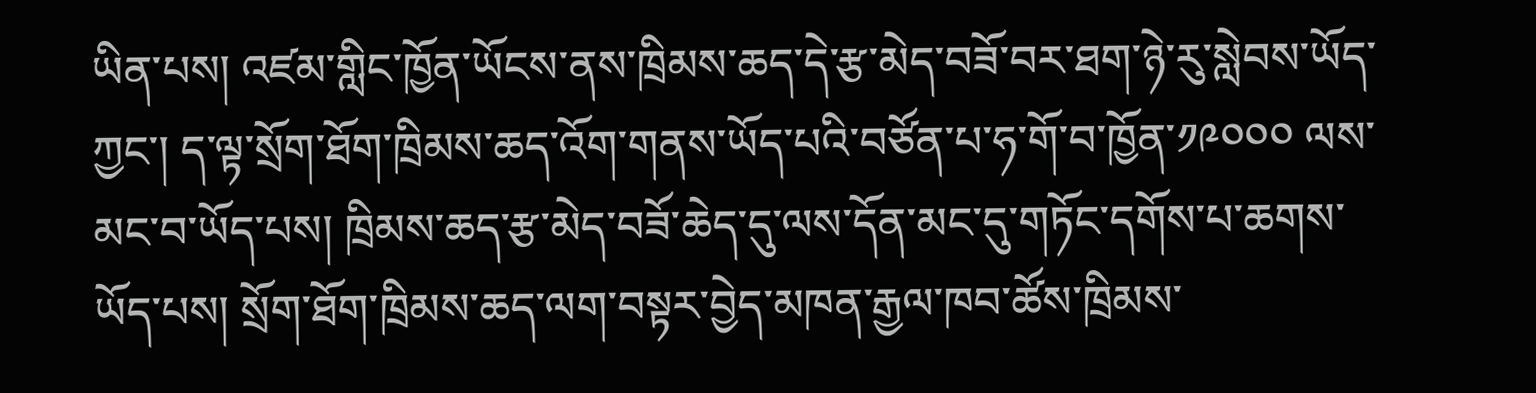ཡིན་པས། འཛམ་གླིང་ཁྱོན་ཡོངས་ནས་ཁྲིམས་ཆད་དེ་རྩ་མེད་བཟོ་བར་ཐག་ཉེ་རུ་སླེབས་ཡོད་ཀྱང་། ད་ལྟ་སྲོག་ཐོག་ཁྲིམས་ཆད་འོག་གནས་ཡོད་པའི་བཙོན་པ་ཧ་གོ་བ་ཁྱོན་༡༩༠༠༠ ལས་མང་བ་ཡོད་པས། ཁྲིམས་ཆད་རྩ་མེད་བཟོ་ཆེད་དུ་ལས་དོན་མང་དུ་གཏོང་དགོས་པ་ཆགས་ཡོད་པས། སྲོག་ཐོག་ཁྲིམས་ཆད་ལག་བསྟར་བྱེད་མཁན་རྒྱལ་ཁབ་ཚོས་ཁྲིམས་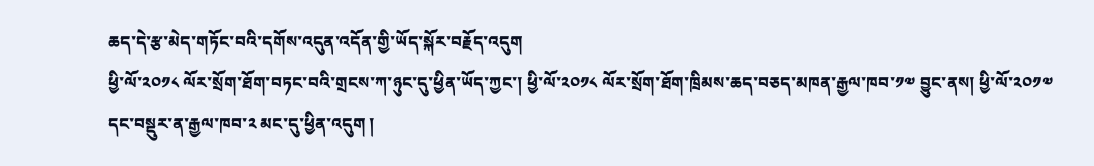ཆད་དེ་རྩ་མེད་གཏོང་བའི་དགོས་འདུན་འདོན་གྱི་ཡོད་སྐོར་བརྗོད་འདུག
ཕྱི་ལོ་༢༠༡༨ ལོར་སྲོག་ཐོག་བཏང་བའི་གྲངས་ཀ་ཉུང་དུ་ཕྱིན་ཡོད་ཀྱང་། ཕྱི་ལོ་༢༠༡༨ ལོར་སྲོག་ཐོག་ཁྲིམས་ཆད་བཅད་མཁན་རྒྱལ་ཁབ་༡༧ བྱུང་ནས། ཕྱི་ལོ་༢༠༡༧ དང་བསྡུར་ན་རྒྱལ་ཁབ་༢ མང་དུ་ཕྱིན་འདུག །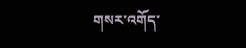གསར་འགོད་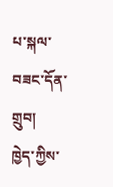པ་སྐལ་བཟང་དོན་གྲུབ།
ཁྱེད་ཀྱིས་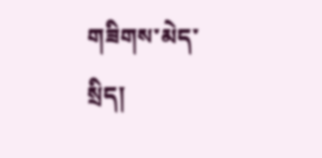གཟིགས་མེད་སྲིད།